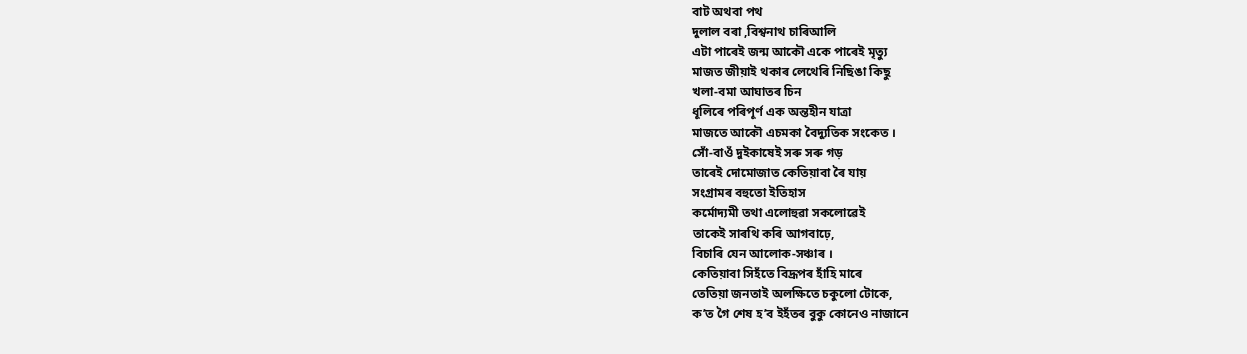বাট অথবা পথ
দুলাল বৰা ,বিশ্বনাথ চাৰিআলি
এটা পাৰেই জন্ম আকৌ একে পাৰেই মৃত্যু
মাজত জীয়াই থকাৰ লেথেৰি নিছিঙা কিছু
খলা-বমা আঘাতৰ চিন
ধূলিৰে পৰিপূৰ্ণ এক অন্তহীন যাত্ৰা
মাজতে আকৌ এচমকা বৈদ্যুতিক সংকেত ।
সোঁ-বাওঁ দুইকাষেই সৰু সৰু গড়
তাৰেই দোমোজাত কেতিয়াবা ৰৈ যায়
সংগ্ৰামৰ বহুতো ইতিহাস
কৰ্মোদ্যমী তথা এলোহুৱা সকলোৱেই
তাকেই সাৰথি কৰি আগবাঢ়ে,
বিচাৰি যেন আলোক-সঞ্চাৰ ।
কেতিয়াবা সিহঁতে বিদ্ৰূপৰ হাঁহি মাৰে
তেতিয়া জনতাই অলক্ষিতে চকুলো টোকে,
ক’ত গৈ শেষ হ’ব ইহঁতৰ বুকু কোনেও নাজানে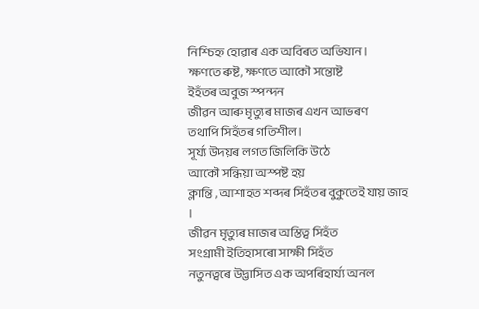নিশ্চিহ্ন হোৱাৰ এক অবিৰত অভিযান ।
ক্ষণতে ৰুষ্ট, ক্ষণতে আকৌ সন্তোষ্ট
ইহঁতৰ অবুজ স্পন্দন
জীৱন আৰু মৃত্যুৰ মাজৰ এখন আভৰণ
তথাপি সিহঁতৰ গতিশীল।
সূৰ্য্য উদয়ৰ লগত জিলিকি উঠে
আকৌ সন্ধিয়া অস্পষ্ট হয়
ক্লান্তি , আশাহত শব্দৰ সিহঁতৰ বুকুতেই যায় জাহ ।
জীৱন মৃত্যুৰ মাজৰ অস্তিত্ব সিহঁত
সংগ্ৰামী ইতিহাসৰো সাক্ষী সিহঁত
নতুনত্বৰে উদ্ভাসিত এক অপৰিহাৰ্য্য অনল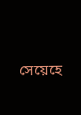সেয়েহে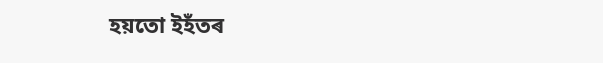হয়তো ইহঁতৰ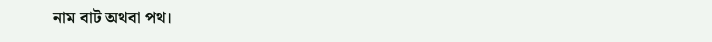নাম বাট অথবা পথ।